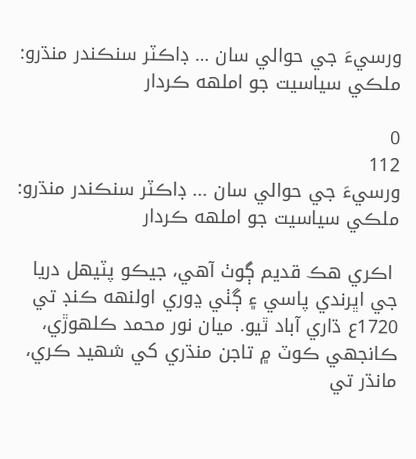ورسيءَ جي حوالي سان … ڊاڪٽر سنڪندر منڌرو: ملڪي سياسيت جو املهه ڪردار

0
112
ورسيءَ جي حوالي سان ... ڊاڪٽر سنڪندر منڌرو: ملڪي سياسيت جو املهه ڪردار

 اڪري هڪ قديم ڳوٺ آهي، جيڪو پٽيهل دريا جي اڀرندي پاسي ۽ ڳٺي ڍوري اولنهه ڪنڊ تي 1720ع ڌاري آباد ٿيو. ميان نور محمد ڪلهوڙي، ڪانجهي ڪوٽ ۾ تاجن منڌري کي شهيد ڪري، مانڌر تي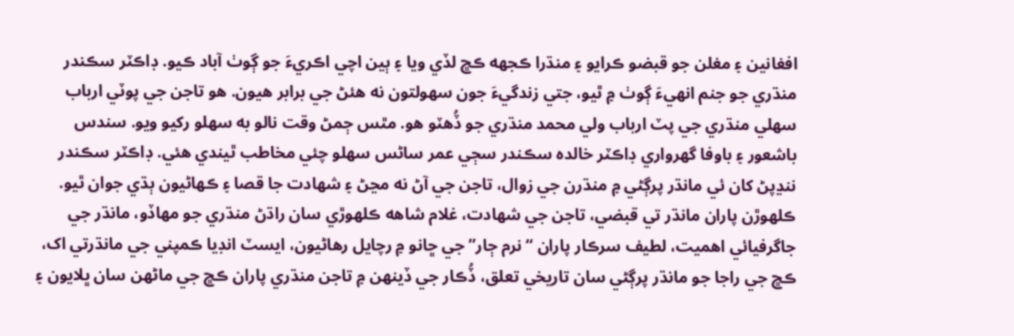افغانين ۽ مغلن جو قبضو ڪرايو ۽ منڌرا ڪجهه ڪڇ لڏي ويا ۽ ٻين اچي اڪريءَ جو ڳوٺ آباد ڪيو. ڊاڪٽر سڪندر منڌري جو جنم انهيءَ ڳوٺ ۾ ٿيو، جتي زندگيءَ جون سهولتون نه هئڻ جي برابر هيون. هو تاجن جي پوٽي ارباب سهلي منڌري جي پٽ ارباب ولي محمد منڌري جو ڏُهٽو هو. مٿس ڄمڻ وقت نالو به سهلو رکيو ويو. سندس باشعور ۽ باوفا گهرواري ڊاڪٽر خالده سڪندر سڄي عمر ساڻس سهلو چئي مخاطب ٿيندي هئي. ڊاڪٽر سڪندر ننڍپڻ کان ئي مانڌر پرڳڻي ۾ منڌرن جي زوال، تاجن جي آڻ نه مڃڻ ۽ شهادت جا قصا ۽ ڪهاڻيون ٻڌي جوان ٿيو. ڪلهوڙن پاران مانڌر تي قبضي، تاجن جي شهادت، غلام شاهه ڪلهوڙي سان راڌڻ منڌري جو مهاڏو، مانڌر جي جاگرفيائي اهميت، لطيف سرڪار پاران “نرم ڄار” جي ڇانو ۾ رچايل رهاڻيون، ايسٽ انڊيا ڪمپني جي مانڌرتي اک، ڪڇ جي راجا جو مانڌر پرڳڻي سان تاريخي تعلق، ڏُڪار جي ڏينهن ۾ تاجن منڌري پاران ڪڇ جي ماڻهن سان ڀلايون ۽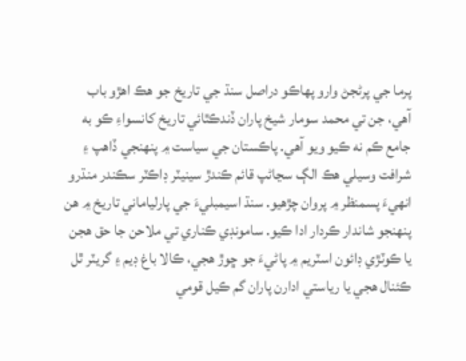پرما جي پرڻجڻ وارو پهاڪو دراصل سنڌ جي تاريخ جو هڪ اهڙو باب آهي، جن تي محمد سومار شيخ پاران ڏندڪٿائي تاريخ کانسواءِ ڪو به جامع ڪم نه ڪيو ويو آهي. پاڪستان جي سياست ۾ پنهنجي ڏاهپ ۽ شرافت وسيلي هڪ الڳ سڃاڻپ قائم ڪندڙ سينيٽر ڊاڪٽر سڪندر منڌرو انهيءَ پسمنظر ۾ پروان چڙهيو. سنڌ اسيمبليءَ جي پارلياماني تاريخ ۾ هن پنهنجو شاندار ڪردار ادا ڪيو. سامونڊي ڪناري تي ملاحن جا حق هجن يا ڪوٽڙي ڊائون اسٽريم ۾ پاڻيءَ جو ڇوڙ هجي، ڪالا باغ ڊيم ۽ گريٽر ٿل ڪئنال هجي يا رياستي ادارن پاران گم ڪيل قومي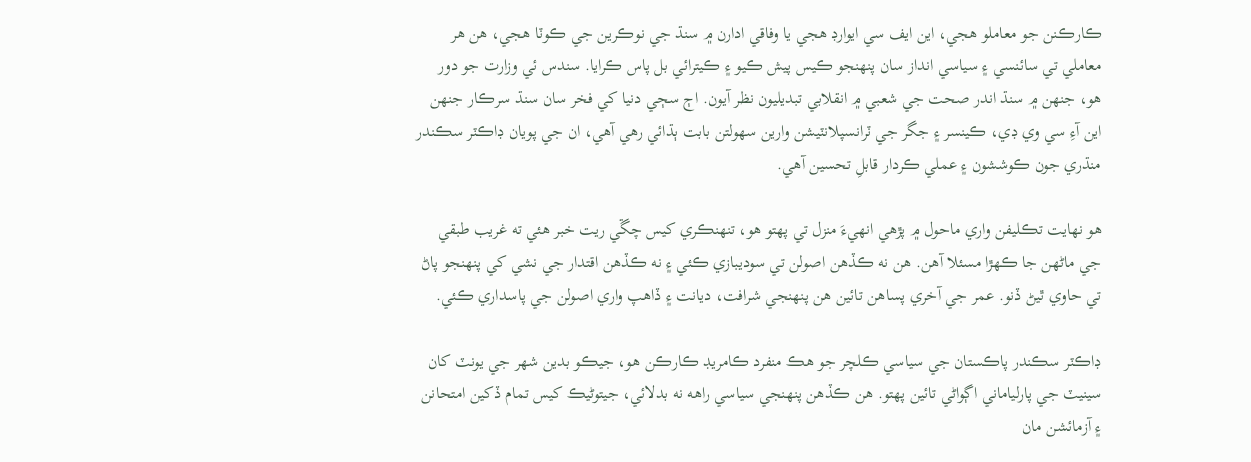ڪارڪنن جو معاملو هجي، اين ايف سي ايوارڊ هجي يا وفاقي ادارن ۾ سنڌ جي نوڪرين جي ڪوٽا هجي، هن هر معاملي تي سائنسي ۽ سياسي انداز سان پنهنجو ڪيس پيش ڪيو ۽ ڪيترائي بل پاس ڪرايا. سندس ئي وزارت جو دور هو، جنهن ۾ سنڌ اندر صحت جي شعبي ۾ انقلابي تبديليون نظر آيون. اڄ سڄي دنيا کي فخر سان سنڌ سرڪار جنهن اين آءِ سي وي ڊي، ڪينسر ۽ جگر جي ٽرانسپلانٽيشن وارين سهولتن بابت ٻڌائي رهي آهي، ان جي پويان ڊاڪٽر سڪندر منڌري جون ڪوششون ۽ عملي ڪردار قابلِ تحسين آهي.

هو نهايت تڪليفن واري ماحول ۾ پڙهي انهيءَ منزل تي پهتو هو، تنهنڪري کيس چڱي ريت خبر هئي ته غريب طبقي جي ماڻهن جا ڪهڙا مسئلا آهن. هن نه ڪڏهن اصولن تي سوديبازي ڪئي ۽ نه ڪڏهن اقتدار جي نشي کي پنهنجو پاڻ تي حاوي ٿيڻ ڏنو. عمر جي آخري پساهن تائين هن پنهنجي شرافت، ديانت ۽ ڏاهپ واري اصولن جي پاسداري ڪئي.

ڊاڪٽر سڪندر پاڪستان جي سياسي ڪلچر جو هڪ منفرد ڪامريڊ ڪارڪن هو، جيڪو بدين شهر جي يونٽ کان سينيٽ جي پارلياماني اڳواڻي تائين پهتو. هن ڪڏهن پنهنجي سياسي راهه نه بدلائي، جيتوڻيڪ کيس تمام ڏکين امتحانن ۽ آزمائشن مان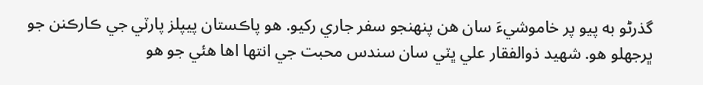گذرڻو به پيو پر خاموشيءَ سان هن پنهنجو سفر جاري رکيو. هو پاڪستان پيپلز پارٽي جي ڪارڪنن جو ڀرجهلو هو. شهيد ذوالفقار علي ڀٽي سان سندس محبت جي انتها اها هئي جو هو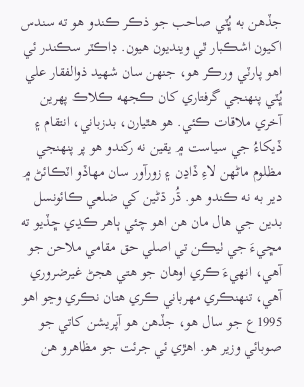جڏهن به ڀُٽي صاحب جو ذڪر ڪندو هو ته سندس اکيون اشڪبار ٿي وينديون هيون. ڊاڪٽر سڪندر ئي اهو پارٽي ورڪر هو، جنهن سان شهيد ذوالفقار علي ڀُٽي پنهنجي گرفتاري کان ڪجهه ڪلاڪ پهرين آخري ملاقات ڪئي. هو هٿيارن، بدزباني، انتقام ۽ ڏيکاءُ جي سياست ۾ يقين نه رکندو هو پر پنهنجي مظلوم ماڻهن لاءِ ڏاڍن ۽ زورآور سان مهاڏو اٽڪائڻ ۾ دير به نه ڪندو هو. ڌُر ڌڻين کي ضلعي ڪائونسل بدين جي هال مان هن اهو چئي ٻاهر ڪڍي ڇڏيو ته مڇيءَ جي ٺيڪن تي اصلي حق مقامي ملاحن جو آهي، انهيءَ ڪري اوهان جو هتي هجڻ غيرضروري آهي، تنهنڪري مهرباني ڪري هتان نڪري وڃو اهو 1995ع جو سال هو، جڏهن هو آپريشن کاتي جو صوبائي وزير هو. اهڙي ئي جرئت جو مظاهرو هن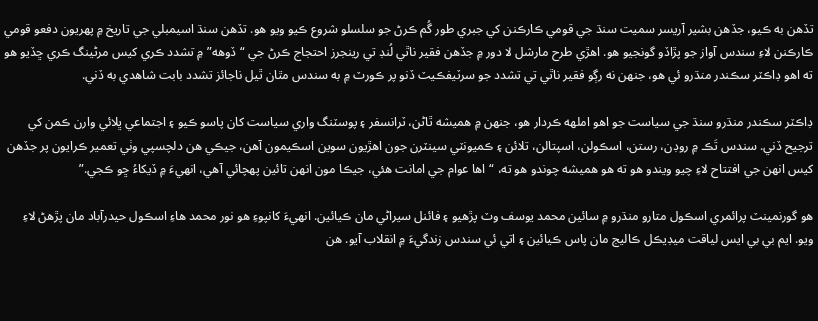تڏهن به ڪيو، جڏهن بشير آريسر سميت سنڌ جي قومي ڪارڪنن کي جبري طور گُم ڪرڻ جو سلسلو شروع ڪيو ويو هو. تڏهن سنڌ اسيمبلي جي تاريخ ۾ پهريون دفعو قومي ڪارڪنن لاءِ سندس آواز جو پڙاڏو گونجيو هو. اهڙي طرح مارشل لا دور ۾ جڏهن فقير ناٿي لُنڊ تي رينجرز احتجاج ڪرڻ جي “ڏوهه” ۾ تشدد ڪري کيس مرڻينگ ڪري ڇڏيو هو ته اهو ڊاڪٽر سڪندر منڌرو ئي هو، جنهن نه رڳو فقير ناٿي تي تشدد جو سرٽيفڪيٽ ڏنو پر ڪورٽ ۾ به سندس مٿان ٿيل ناجائز تشدد بابت شاهدي به ڏني.

ڊاڪٽر سڪندر منڌرو سنڌ جي سياست جو اهو املهه ڪردار هو، جنهن ۾ هميشه ٿاڻن، ٽرانسفر ۽ پوسٽنگ واري سياست کان پاسو ڪيو ۽ اجتماعي ڀلائي وارن ڪمن کي ترجيح ڏني. سندس تَڪ ۾ روڊن، رستن، اسڪولن، اسپتالن، تلائن ۽ ڪميونٽي سينٽرن جون اهڙيون سوين اسڪيمون آهن، جيڪي هن دلچسپي وٺي تعمير ڪرايون پر جڏهن کيس انهن جي افتتاح لاءِ چيو ويندو هو ته هو هميشه چوندو هو ته، “اها عوام جي امانت هئي، جيڪا مون انهن تائين پهچائي آهي، انهيءَ ۾ ڏيکاءُ ڇو ڪجي.”

هو گورنمينٽ پرائمري اسڪول متارو منڌرو ۾ سائين محمد يوسف وٽ پڙهيو ۽ فائنل سيراڻي مان ڪيائين. انهيءَ کانپوءِ هو نور محمد هاءِ اسڪول حيدرآباد مان پڙهڻ لاءِ ويو. ايم بي بي ايس لياقت ميڊيڪل ڪاليج مان پاس ڪيائين ۽ اتي ئي سندس زندگيءَ ۾ انقلاب آيو. هن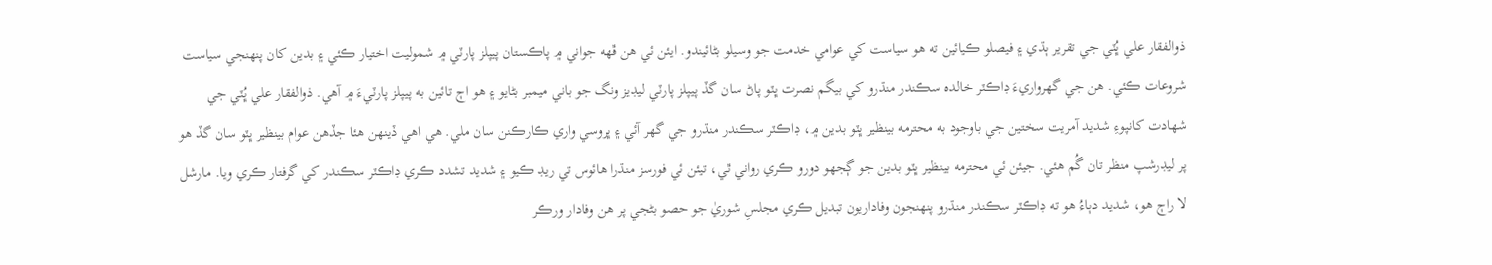ذوالفقار علي ڀُٽي جي تقرير ٻڌي ۽ فيصلو ڪيائين ته هو سياست کي عوامي خدمت جو وسيلو بڻائيندو. ايئن ئي هن ڦهه جواني ۾ پاڪستان پيپلز پارٽي ۾ شموليت اختيار ڪئي ۽ بدين کان پنهنجي سياست شروعات ڪئي. هن جي گهرواريءَ ڊاڪٽر خالده سڪندر منڌرو کي بيگم نصرت ڀٽو پاڻ سان گڏ پيپلز پارٽي ليڊيز ونگ جو باني ميمبر بڻايو ۽ هو اڄ تائين به پيپلز پارٽيءَ ۾ آهي. ذوالفقار علي ڀُٽي جي شهادت کانپوءِ شديد آمريت سختين جي باوجود به محترمه بينظير ڀٽو بدين ۾، ڊاڪٽر سڪندر منڌرو جي گهر آئي ۽ ڀروسي واري ڪارڪنن سان ملي. هي اهي ڏينهن هئا جڏهن عوام بينظير ڀٽو سان گڏ هو پر ليڊرشپ منظر تان گُم هئي. جيئن ئي محترمه بينظير ڀٽو بدين جو ڳجهو دورو ڪري رواني ٿي، تيئن ئي فورسز منڌرا هائوس تي ريڊ ڪيو ۽ شديد تشدد ڪري ڊاڪٽر سڪندر کي گرفتار ڪري ويا. مارشل لا راڄ هو، شديد دٻاءُ هو ته ڊاڪٽر سڪندر منڌرو پنهنجون وفاداريون تبديل ڪري مجلسِ شوريٰ جو حصو بڻجي پر هن وفادار ورڪر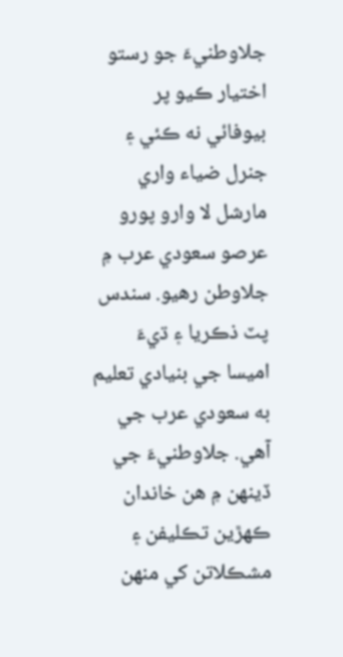جلاوطنيءَ جو رستو اختيار ڪيو پر بيوفائي نه ڪئي ۽ جنرل ضياء واري مارشل لا وارو پورو عرصو سعودي عرب ۾ جلاوطن رهيو. سندس پٽ ذڪريا ۽ ڌيءَ اميسا جي بنيادي تعليم به سعودي عرب جي آهي. جلاوطنيءَ جي ڏينهن ۾ هن خاندان ڪهڙين تڪليفن ۽ مشڪلاتن کي منهن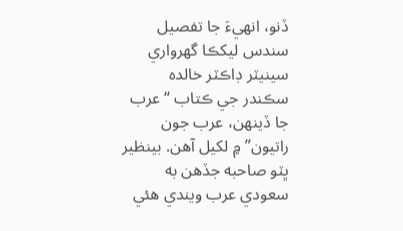ڏنو، انهيءَ جا تفصيل سندس ليکڪا گهرواري سينيٽر ڊاڪٽر خالده سڪندر جي ڪتاب “عرب جا ڏينهن، عرب جون راتيون” ۾ لکيل آهن. بينظير ڀٽو صاحبه جڏهن به سعودي عرب ويندي هئي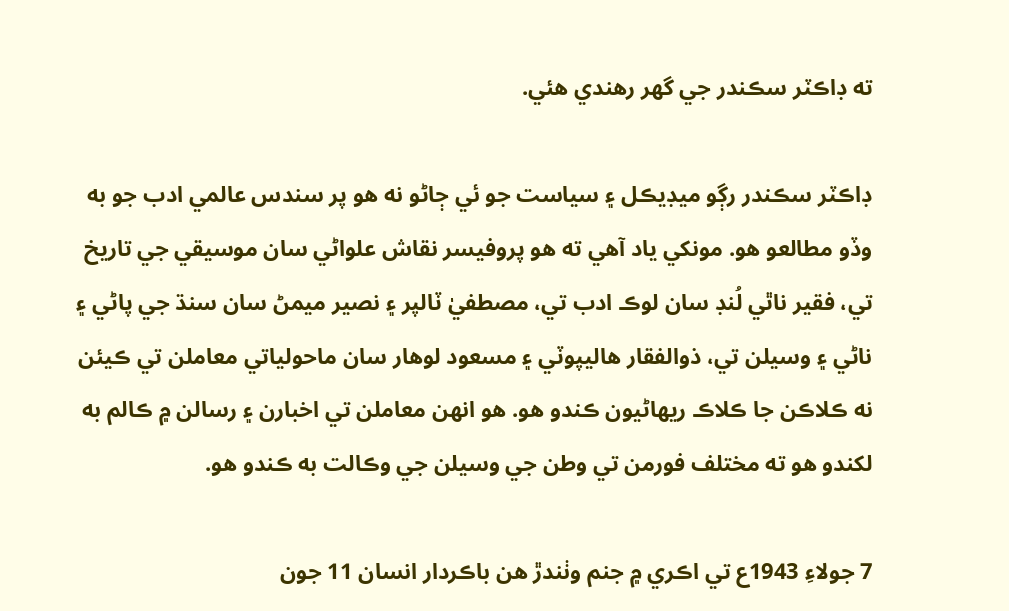ته ڊاڪٽر سڪندر جي گهر رهندي هئي.

ڊاڪٽر سڪندر رڳو ميڊيڪل ۽ سياست جو ئي ڄاڻو نه هو پر سندس عالمي ادب جو به وڏو مطالعو هو. مونکي ياد آهي ته هو پروفيسر نقاش علواڻي سان موسيقي جي تاريخ تي، فقير ناٿي لُنڊ سان لوڪ ادب تي، مصطفيٰ ٽالپر ۽ نصير ميمڻ سان سنڌ جي پاڻي ۽ ناڻي ۽ وسيلن تي، ذوالفقار هاليپوٽي ۽ مسعود لوهار سان ماحولياتي معاملن تي ڪيئن نه ڪلاڪن جا ڪلاڪ ريهاڻيون ڪندو هو. هو انهن معاملن تي اخبارن ۽ رسالن ۾ ڪالم به لکندو هو ته مختلف فورمن تي وطن جي وسيلن جي وڪالت به ڪندو هو.

7 جولاءِ 1943ع تي اڪري ۾ جنم وٺندڙ هن باڪردار انسان 11 جون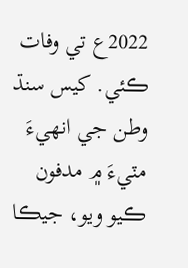2022ع تي وفات ڪئي. کيس سنڌ وطن جي انهيءَ مٽيءَ ۾ مدفون ڪيو ويو، جيڪا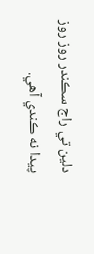دلين تي راج سڪندر روز روز پيدا نه ڪندي آهي.